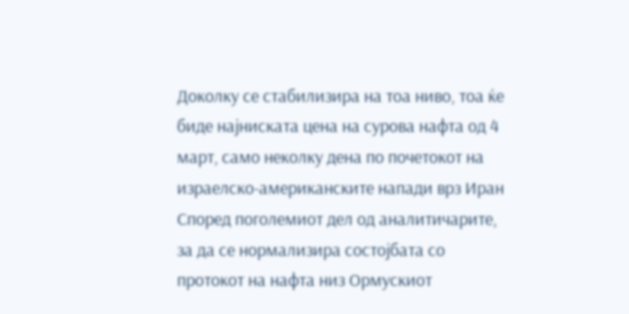Доколку се стабилизира на тоа ниво, тоа ќе биде најниската цена на сурова нафта од 4 март, само неколку дена по почетокот на израелско-американските напади врз Иран
Според поголемиот дел од аналитичарите, за да се нормализира состојбата со протокот на нафта низ Ормускиот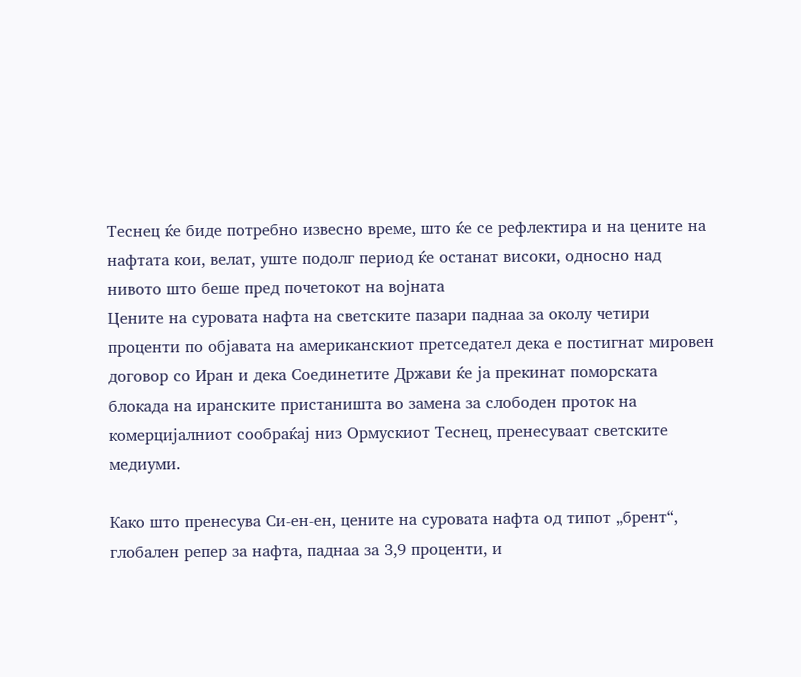Теснец ќе биде потребно извесно време, што ќе се рефлектира и на цените на нафтата кои, велат, уште подолг период ќе останат високи, односно над нивото што беше пред почетокот на војната
Цените на суровата нафта на светските пазари паднаа за околу четири проценти по објавата на американскиот претседател дека е постигнат мировен договор со Иран и дека Соединетите Држави ќе ја прекинат поморската блокада на иранските пристаништа во замена за слободен проток на комерцијалниот сообраќај низ Ормускиот Теснец, пренесуваат светските медиуми.

Како што пренесува Си-ен-ен, цените на суровата нафта од типот „брент“, глобален репер за нафта, паднаа за 3,9 проценти, и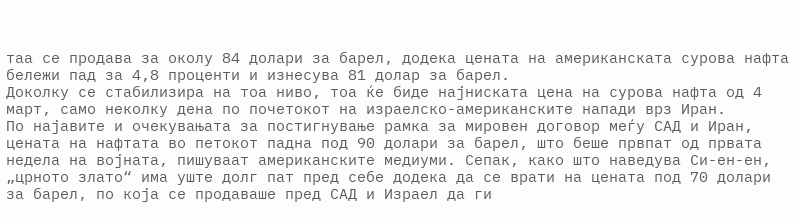таа се продава за околу 84 долари за барел, додека цената на американската сурова нафта бележи пад за 4,8 проценти и изнесува 81 долар за барел.
Доколку се стабилизира на тоа ниво, тоа ќе биде најниската цена на сурова нафта од 4 март, само неколку дена по почетокот на израелско-американските напади врз Иран.
По најавите и очекувањата за постигнување рамка за мировен договор меѓу САД и Иран, цената на нафтата во петокот падна под 90 долари за барел, што беше првпат од првата недела на војната, пишуваат американските медиуми. Сепак, како што наведува Си-ен-ен, „црното злато“ има уште долг пат пред себе додека да се врати на цената под 70 долари за барел, по која се продаваше пред САД и Израел да ги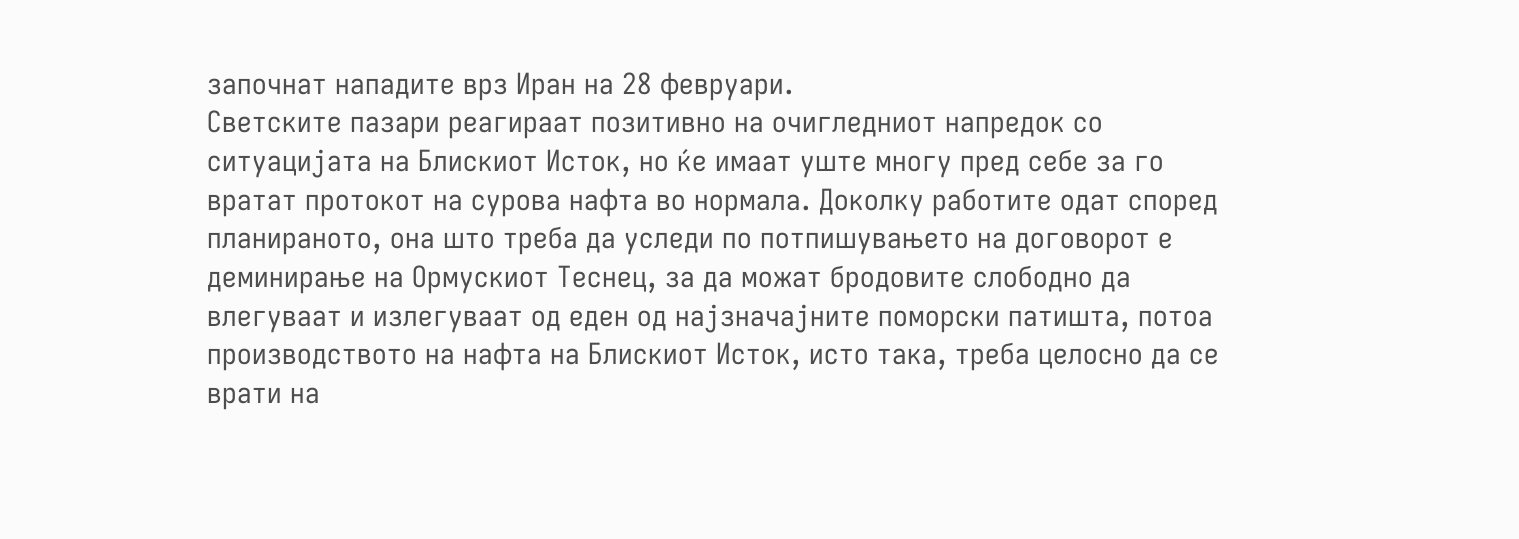започнат нападите врз Иран на 28 февруари.
Светските пазари реагираат позитивно на очигледниот напредок со ситуацијата на Блискиот Исток, но ќе имаат уште многу пред себе за го вратат протокот на сурова нафта во нормала. Доколку работите одат според планираното, она што треба да уследи по потпишувањето на договорот е деминирање на Ормускиот Теснец, за да можат бродовите слободно да влегуваат и излегуваат од еден од најзначајните поморски патишта, потоа производството на нафта на Блискиот Исток, исто така, треба целосно да се врати на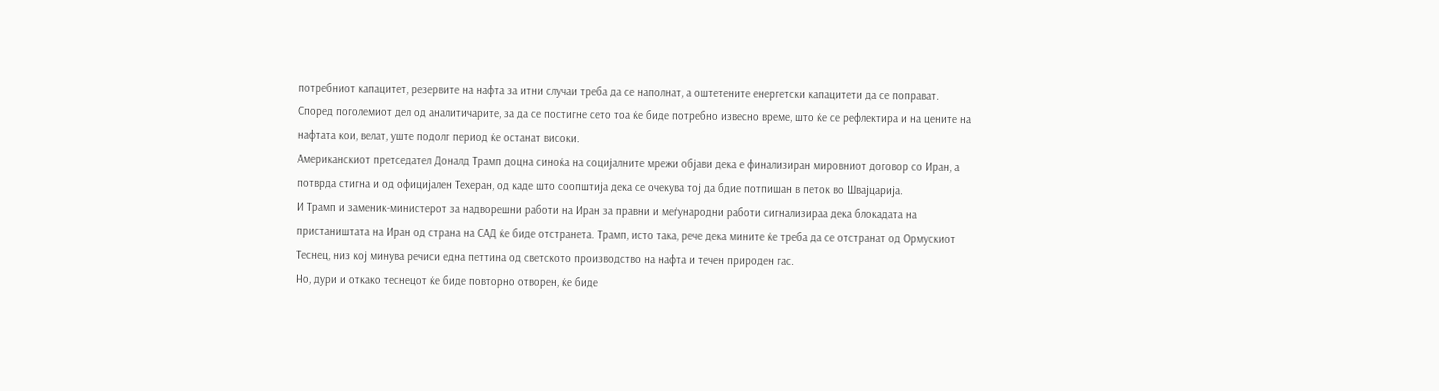потребниот капацитет, резервите на нафта за итни случаи треба да се наполнат, а оштетените енергетски капацитети да се поправат.
Според поголемиот дел од аналитичарите, за да се постигне сето тоа ќе биде потребно извесно време, што ќе се рефлектира и на цените на нафтата кои, велат, уште подолг период ќе останат високи.
Американскиот претседател Доналд Трамп доцна синоќа на социјалните мрежи објави дека е финализиран мировниот договор со Иран, а потврда стигна и од официјален Техеран, од каде што соопштија дека се очекува тој да бдие потпишан в петок во Швајцарија.
И Трамп и заменик-министерот за надворешни работи на Иран за правни и меѓународни работи сигнализираа дека блокадата на пристаништата на Иран од страна на САД ќе биде отстранета. Трамп, исто така, рече дека мините ќе треба да се отстранат од Ормускиот Теснец, низ кој минува речиси една петтина од светското производство на нафта и течен природен гас.
Но, дури и откако теснецот ќе биде повторно отворен, ќе биде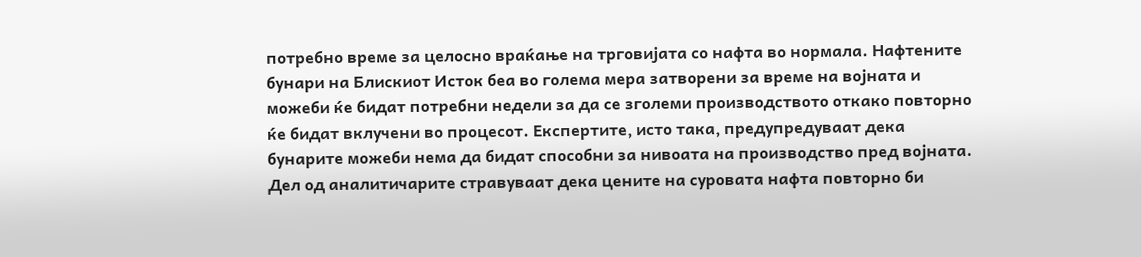потребно време за целосно враќање на трговијата со нафта во нормала. Нафтените бунари на Блискиот Исток беа во голема мера затворени за време на војната и можеби ќе бидат потребни недели за да се зголеми производството откако повторно ќе бидат вклучени во процесот. Експертите, исто така, предупредуваат дека бунарите можеби нема да бидат способни за нивоата на производство пред војната.
Дел од аналитичарите стравуваат дека цените на суровата нафта повторно би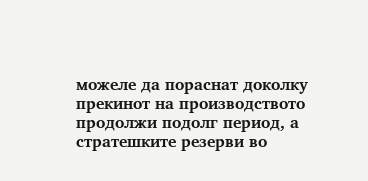можеле да пораснат доколку прекинот на производството продолжи подолг период, а стратешките резерви во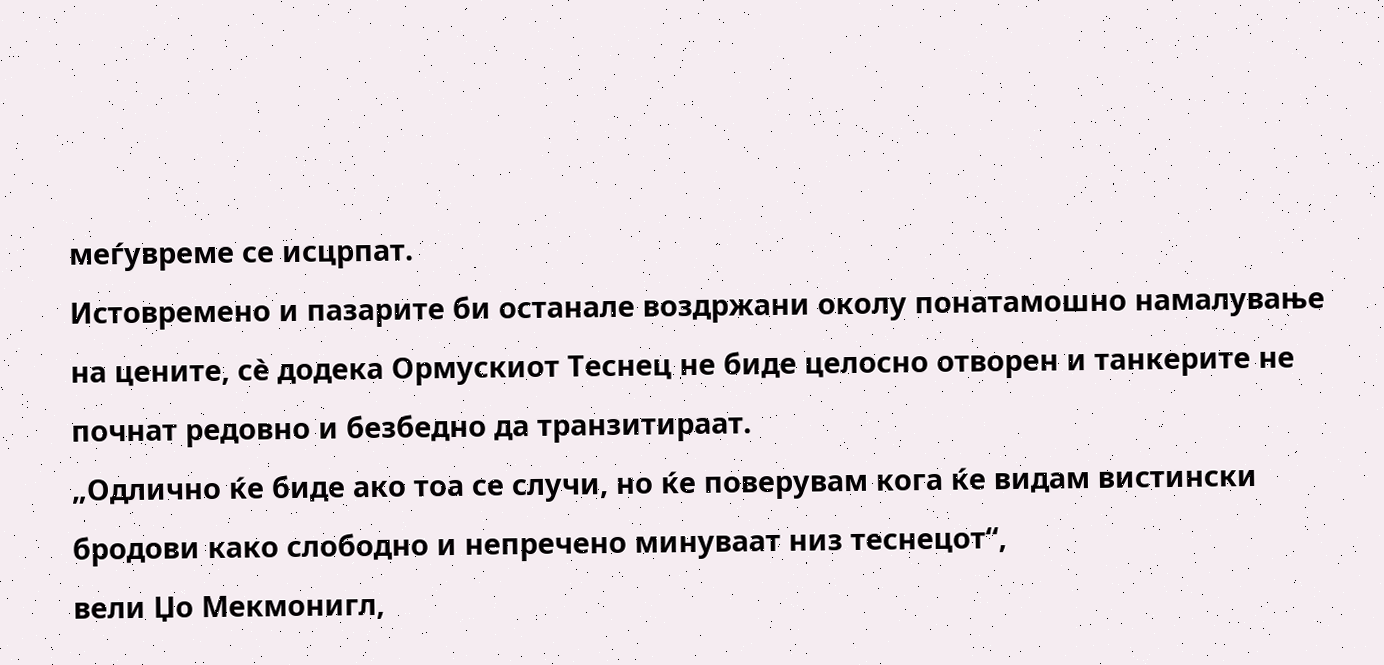меѓувреме се исцрпат.
Истовремено и пазарите би останале воздржани околу понатамошно намалување на цените, сè додека Ормускиот Теснец не биде целосно отворен и танкерите не почнат редовно и безбедно да транзитираат.
„Одлично ќе биде ако тоа се случи, но ќе поверувам кога ќе видам вистински бродови како слободно и непречено минуваат низ теснецот“,
вели Џо Мекмонигл,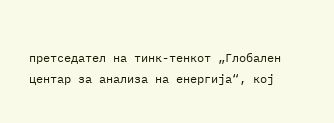претседател на тинк-тенкот „Глобален центар за анализа на енергија“, кој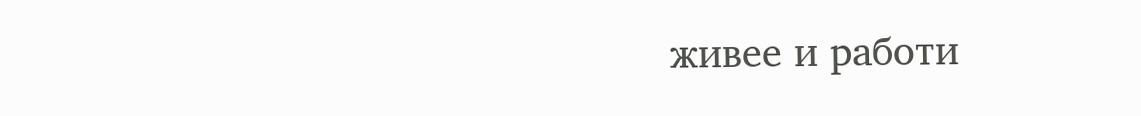живее и работи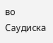во Саудиска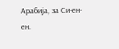Арабија, за Си-ен-ен.